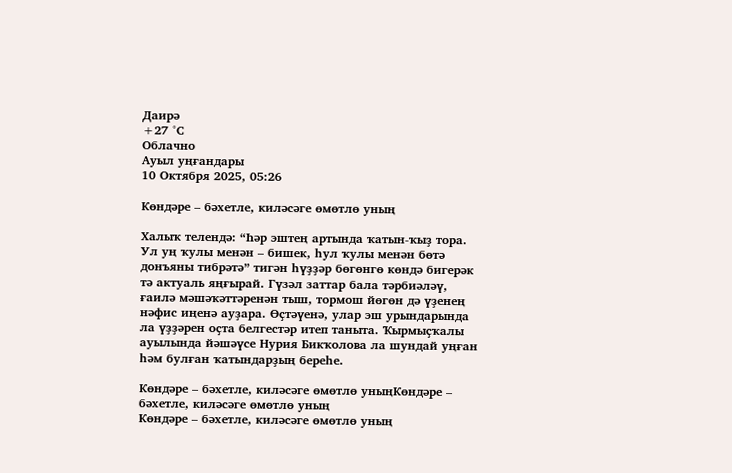Даирә
+27 °С
Облачно
Ауыл уңғандары
10 Октября 2025, 05:26

Көндәре – бәхетле, киләсәге өмөтлө уның

Халыҡ телендә: “Һәр эштең артында ҡатын-ҡыҙ тора. Ул уң ҡулы менән – бишек, һул ҡулы менән бөтә донъяны тибрәтә” тигән һүҙҙәр бөгөнгө көндә бигерәк тә актуаль яңғырай. Гүзәл заттар бала тәрбиәләү, ғаилә мәшәҡәттәренән тыш, тормош йөгөн дә үҙенең нәфис иңенә ауҙара. Өҫтәүенә, улар эш урындарында ла үҙҙәрен оҫта белгестәр итеп таныта. Ҡырмыҫҡалы ауылында йәшәүсе Нурия Бикҡолова ла шундай уңған һәм булған ҡатындарҙың береһе.

Көндәре – бәхетле, киләсәге өмөтлө уныңКөндәре – бәхетле, киләсәге өмөтлө уның
Көндәре – бәхетле, киләсәге өмөтлө уның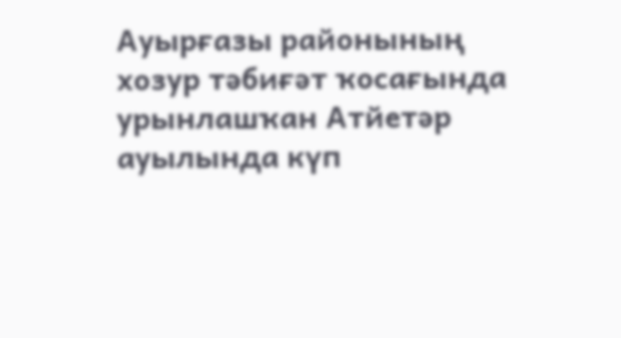Ауырғазы районының хозур тәбиғәт ҡосағында урынлашҡан Атйетәр ауылында күп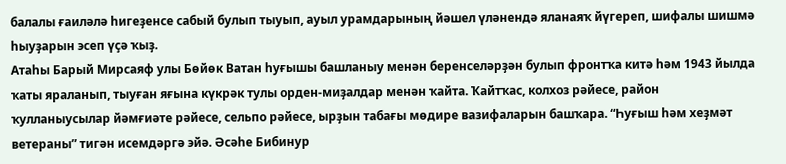балалы ғаиләлә һигеҙенсе сабый булып тыуып, ауыл урамдарының йәшел үләнендә яланаяҡ йүгереп, шифалы шишмә һыуҙарын эсеп үҫә ҡыҙ.
Атаһы Барый Мирсаяф улы Бөйөк Ватан һуғышы башланыу менән беренселәрҙән булып фронтҡа китә һәм 1943 йылда ҡаты яраланып, тыуған яғына күкрәк тулы орден-миҙалдар менән ҡайта. Ҡайтҡас, колхоз рәйесе, район ҡулланыусылар йәмғиәте рәйесе, сельпо рәйесе, ырҙын табағы мөдире вазифаларын башҡара. “Һуғыш һәм хеҙмәт ветераны” тигән исемдәргә эйә. Әсәһе Бибинур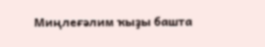Миңлеғәлим ҡыҙы башта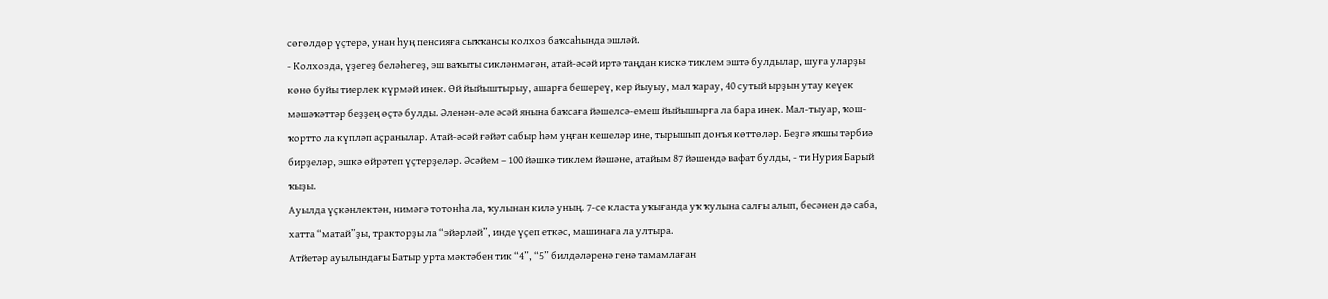сөгөлдөр үҫтерә, унан һуң пенсияға сыҡҡансы колхоз баҡсаһында эшләй.
- Колхозда, үҙегеҙ беләһегеҙ, эш ваҡыты сикләнмәгән, атай-әсәй иртә таңдан кискә тиклем эштә булдылар, шуға уларҙы көнө буйы тиерлек күрмәй инек. Өй йыйыштырыу, ашарға бешереү, кер йыуыу, мал ҡарау, 40 сутый ырҙын утау кеүек мәшәҡәттәр беҙҙең өҫтә булды. Әленән-әле әсәй янына баҡсаға йәшелсә-емеш йыйышырға ла бара инек. Мал-тыуар, ҡош-ҡортто ла күпләп аҫранылар. Атай-әсәй ғәйәт сабыр һәм уңған кешеләр ине, тырышып донъя көттөләр. Беҙгә яҡшы тәрбиә бирҙеләр, эшкә өйрәтеп үҫтерҙеләр. Әсәйем – 100 йәшкә тиклем йәшәне, атайым 87 йәшендә вафат булды, - ти Нурия Барый ҡыҙы.
Ауылда үҫкәнлектән, нимәгә тотонһа ла, ҡулынан килә уның. 7-се класта уҡығанда уҡ ҡулына салғы алып, бесәнен дә саба, хатта “матай”ҙы, тракторҙы ла “эйәрләй”, инде үҫеп еткәс, машинаға ла ултыра.
Атйетәр ауылындағы Батыр урта мәктәбен тик “4”, “5” билдәләренә генә тамамлаған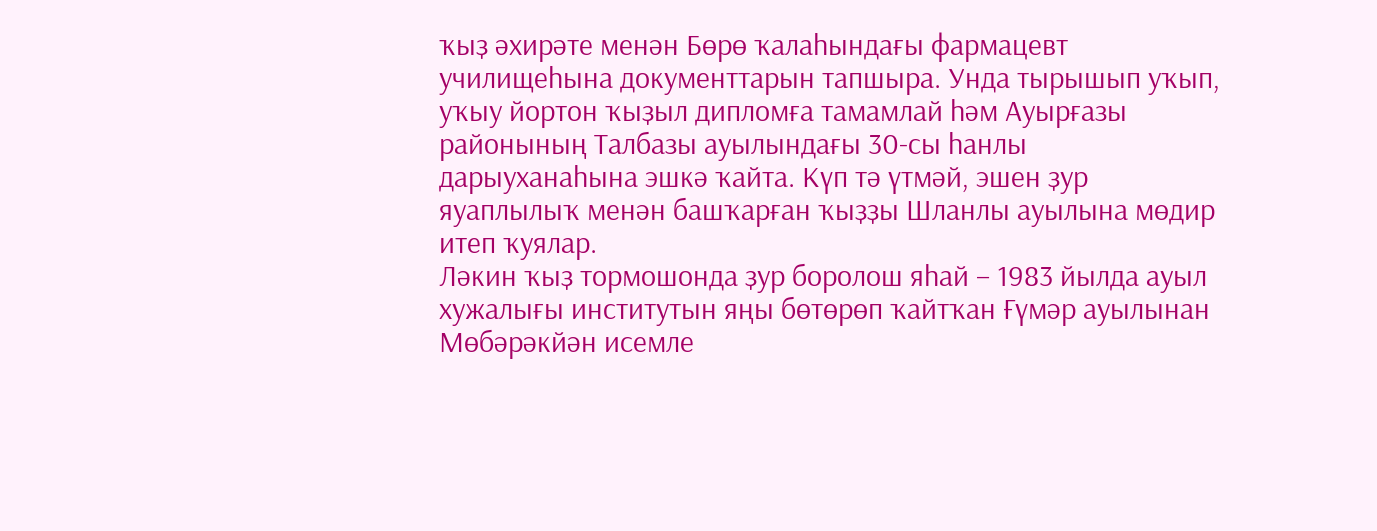ҡыҙ әхирәте менән Бөрө ҡалаһындағы фармацевт училищеһына документтарын тапшыра. Унда тырышып уҡып, уҡыу йортон ҡыҙыл дипломға тамамлай һәм Ауырғазы районының Талбазы ауылындағы 30-сы һанлы дарыуханаһына эшкә ҡайта. Күп тә үтмәй, эшен ҙур яуаплылыҡ менән башҡарған ҡыҙҙы Шланлы ауылына мөдир итеп ҡуялар.
Ләкин ҡыҙ тормошонда ҙур боролош яһай – 1983 йылда ауыл хужалығы институтын яңы бөтөрөп ҡайтҡан Ғүмәр ауылынан Мөбәрәкйән исемле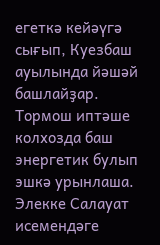егеткә кейәүгә сығып, Куезбаш ауылында йәшәй башлайҙар. Тормош иптәше колхозда баш энергетик булып эшкә урынлаша. Элекке Салауат исемендәге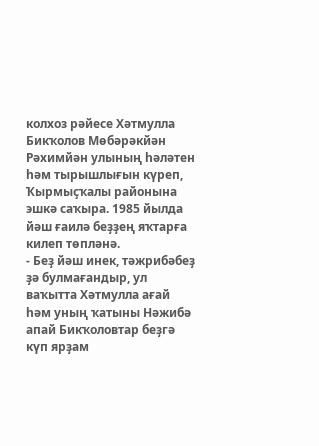колхоз рәйесе Хәтмулла Бикҡолов Мөбәрәкйән Рәхимйән улының һәләтен һәм тырышлығын күреп, Ҡырмыҫҡалы районына эшкә саҡыра. 1985 йылда йәш ғаилә беҙҙең яҡтарға килеп төпләнә.
- Беҙ йәш инек, тәжрибәбеҙ ҙә булмағандыр, ул ваҡытта Хәтмулла ағай һәм уның ҡатыны Нәжибә апай Бикҡоловтар беҙгә күп ярҙам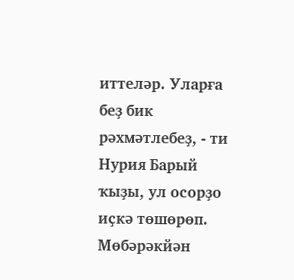иттеләр. Уларға беҙ бик рәхмәтлебеҙ, - ти Нурия Барый ҡыҙы, ул осорҙо иҫкә төшөрөп.
Мөбәрәкйән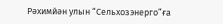Рәхимйән улын “Сельхозэнерго”ға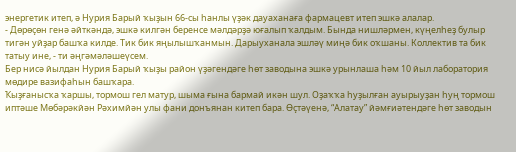энергетик итеп, ә Нурия Барый ҡыҙын 66-сы һанлы үҙәк дауаханаға фармацевт итеп эшкә алалар.
- Дөрөҫөн генә әйткәндә, эшкә килгән беренсе мәлдәрҙә юғалып ҡалдым. Бында нишләрмен, күңелһеҙ булыр тигән уйҙар башҡа килде. Тик бик яңылышҡанмын. Дарыуханала эшләү миңә бик оҡшаны. Коллектив та бик татыу ине, - ти әңгәмәләшеүсем.
Бер нисә йылдан Нурия Барый ҡыҙы район үҙәгендәге һөт заводына эшкә урынлаша һәм 10 йыл лаборатория мөдире вазифаһын башҡара.
Ҡыҙғанысҡа ҡаршы, тормош гел матур, шыма ғына бармай икән шул. Оҙаҡҡа һуҙылған ауырыуҙан һуң тормош иптәше Мөбәрәкйән Рәхимйән улы фани донъянан китеп бара. Өҫтәүенә, “Алатау” йәмғиәтендәге һөт заводын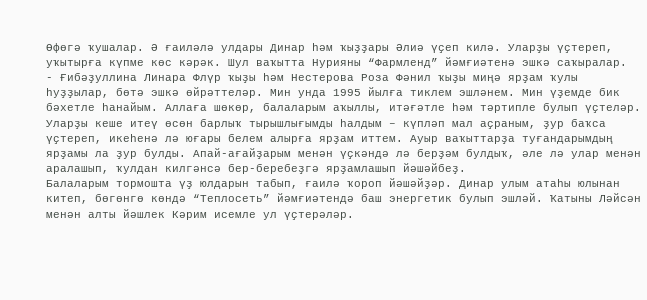Өфөгә ҡушалар. Ә ғаиләлә улдары Динар һәм ҡыҙҙары Әлиә үҫеп килә. Уларҙы үҫтереп, уҡытырға күпме көс кәрәк. Шул ваҡытта Нурияны “Фармленд” йәмғиәтенә эшкә саҡыралар.
- Ғибәҙуллина Линара Флүр ҡыҙы һәм Нестерова Роза Фәнил ҡыҙы миңә ярҙам ҡулы һуҙҙылар, бөтә эшкә өйрәттеләр. Мин унда 1995 йылға тиклем эшләнем. Мин үҙемде бик бәхетле һанайым. Аллаға шөкөр, балаларым аҡыллы, итәғәтле һәм тәртипле булып үҫтеләр. Уларҙы кеше итеү өсөн барлыҡ тырышлығымды һалдым – күпләп мал аҫраным, ҙур баҡса үҫтереп, икеһенә лә юғары белем алырға ярҙам иттем. Ауыр ваҡыттарҙа туғандарымдың ярҙамы ла ҙур булды. Апай-ағайҙарым менән үҫкәндә лә берҙәм булдыҡ, әле лә улар менән аралашып, ҡулдан килгәнсә бер-беребеҙгә ярҙамлашып йәшәйбеҙ.
Балаларым тормошта үҙ юлдарын табып, ғаилә ҡороп йәшәйҙәр. Динар улым атаһы юлынан китеп, бөгөнгө көндә “Теплосеть” йәмғиәтендә баш энергетик булып эшләй. Ҡатыны Ләйсән менән алты йәшлек Кәрим исемле ул үҫтерәләр.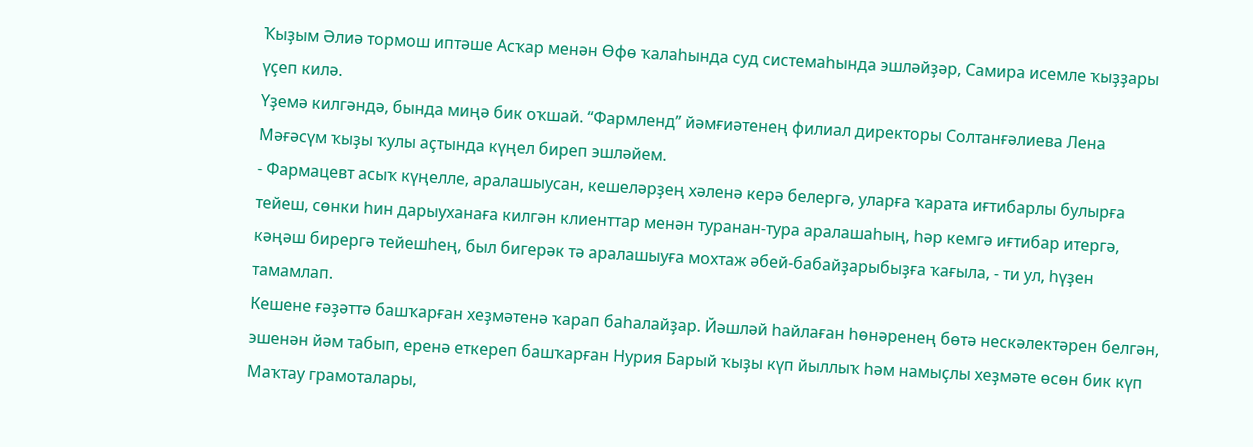Ҡыҙым Әлиә тормош иптәше Асҡар менән Өфө ҡалаһында суд системаһында эшләйҙәр, Самира исемле ҡыҙҙары үҫеп килә.
Үҙемә килгәндә, бында миңә бик оҡшай. “Фармленд” йәмғиәтенең филиал директоры Солтанғәлиева Лена Мәғәсүм ҡыҙы ҡулы аҫтында күңел биреп эшләйем.
- Фармацевт асыҡ күңелле, аралашыусан, кешеләрҙең хәленә керә белергә, уларға ҡарата иғтибарлы булырға тейеш, сөнки һин дарыуханаға килгән клиенттар менән туранан-тура аралашаһың, һәр кемгә иғтибар итергә, кәңәш бирергә тейешһең, был бигерәк тә аралашыуға мохтаж әбей-бабайҙарыбыҙға ҡағыла, - ти ул, һүҙен тамамлап.
Кешене ғәҙәттә башҡарған хеҙмәтенә ҡарап баһалайҙар. Йәшләй һайлаған һөнәренең бөтә нескәлектәрен белгән, эшенән йәм табып, еренә еткереп башҡарған Нурия Барый ҡыҙы күп йыллыҡ һәм намыҫлы хеҙмәте өсөн бик күп Маҡтау грамоталары,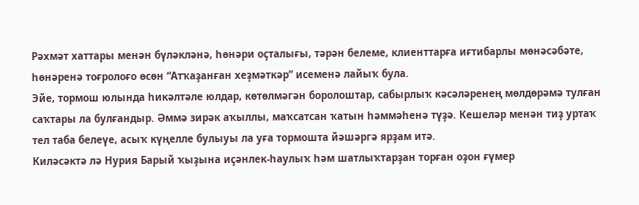Рәхмәт хаттары менән бүләкләнә, һөнәри оҫталығы, тәрән белеме, клиенттарға иғтибарлы мөнәсәбәте, һөнәренә тоғролоғо өсөн “Атҡаҙанған хеҙмәткәр” исеменә лайыҡ була.
Эйе, тормош юлында һикәлтәле юлдар, көтөлмәгән боролоштар, сабырлыҡ кәсәләренең мөлдөрәмә тулған саҡтары ла булғандыр. Әммә зирәк аҡыллы, маҡсатсан ҡатын һәммәһенә түҙә. Кешеләр менән тиҙ уртаҡ тел таба белеүе, асыҡ күңелле булыуы ла уға тормошта йәшәргә ярҙам итә.
Киләсәктә лә Нурия Барый ҡыҙына иҫәнлек-һаулыҡ һәм шатлыҡтарҙан торған оҙон ғүмер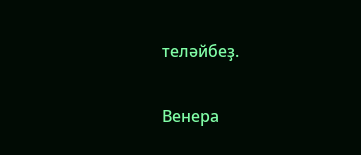теләйбеҙ.

Венера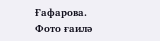Ғафарова.
Фото ғаилә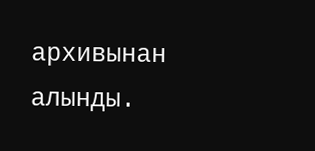архивынан алынды.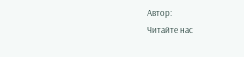Автор:
Читайте нас